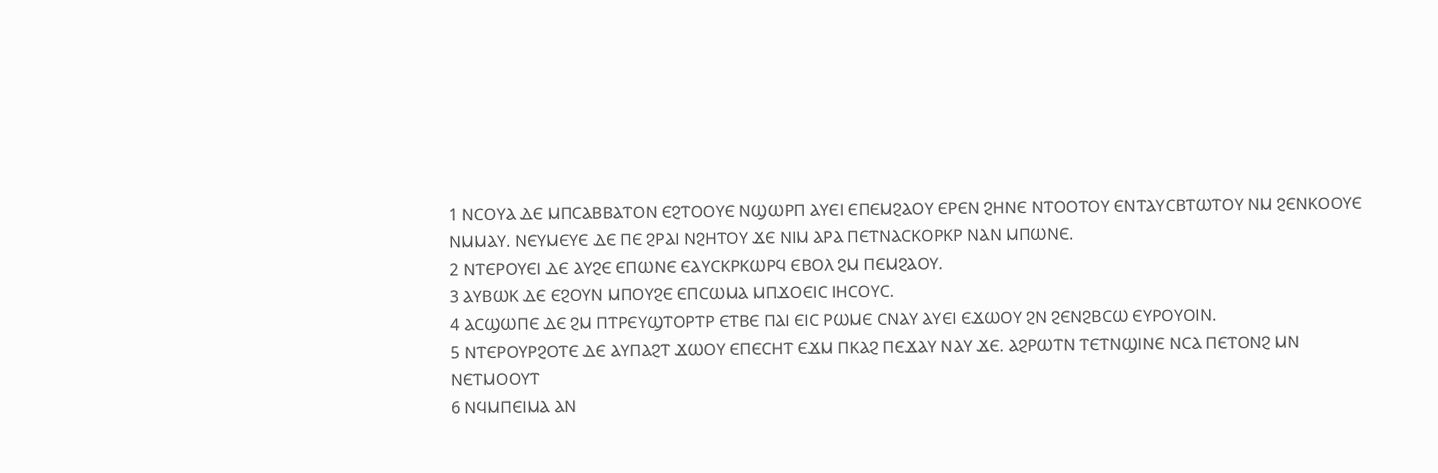1 ⲚⲤⲞⲨⲀ ⲆⲈ ⲘⲠⲤⲀⲂⲂⲀⲦⲞⲚ ⲈϨⲦⲞⲞⲨⲈ ⲚϢⲰⲢⲠ ⲀⲨⲈⲒ ⲈⲠⲈⲘϨⲀⲞⲨ ⲈⲢⲈⲚ ϨⲎⲚⲈ ⲚⲦⲞⲞⲦⲞⲨ ⲈⲚⲦⲀⲨⲤⲂⲦⲰⲦⲞⲨ ⲚⲘ ϨⲈⲚⲔⲞⲞⲨⲈ ⲚⲘⲘⲀⲨ. ⲚⲈⲨⲘⲈⲨⲈ ⲆⲈ ⲠⲈ ϨⲢⲀⲒ ⲚϨⲎⲦⲞⲨ ϪⲈ ⲚⲒⲘ ⲀⲢⲀ ⲠⲈⲦⲚⲀⲤⲔⲞⲢⲔⲢ ⲚⲀⲚ ⲘⲠⲰⲚⲈ.
2 ⲚⲦⲈⲢⲞⲨⲈⲒ ⲆⲈ ⲀⲨϨⲈ ⲈⲠⲰⲚⲈ ⲈⲀⲨⲤⲔⲢⲔⲰⲢϤ ⲈⲂⲞⲖ ϨⲘ ⲠⲈⲘϨⲀⲞⲨ.
3 ⲀⲨⲂⲰⲔ ⲆⲈ ⲈϨⲞⲨⲚ ⲘⲠⲞⲨϨⲈ ⲈⲠⲤⲰⲘⲀ ⲘⲠϪⲞⲈⲒⲤ ⲒⲎⲤⲞⲨⲤ.
4 ⲀⲤϢⲰⲠⲈ ⲆⲈ ϨⲘ ⲠⲦⲢⲈⲨϢⲦⲞⲢⲦⲢ ⲈⲦⲂⲈ ⲠⲀⲒ ⲈⲒⲤ ⲢⲰⲘⲈ ⲤⲚⲀⲨ ⲀⲨⲈⲒ ⲈϪⲰⲞⲨ ϨⲚ ϨⲈⲚϨⲂⲤⲰ ⲈⲨⲢⲞⲨⲞⲒⲚ.
5 ⲚⲦⲈⲢⲞⲨⲢϨⲞⲦⲈ ⲆⲈ ⲀⲨⲠⲀϨⲦ ϪⲰⲞⲨ ⲈⲠⲈⲤⲎⲦ ⲈϪⲘ ⲠⲔⲀϨ ⲠⲈϪⲀⲨ ⲚⲀⲨ ϪⲈ. ⲀϨⲢⲰⲦⲚ ⲦⲈⲦⲚϢⲒⲚⲈ ⲚⲤⲀ ⲠⲈⲦⲞⲚϨ ⲘⲚ ⲚⲈⲦⲘⲞⲞⲨⲦ
6 ⲚϤⲘⲠⲈⲒⲘⲀ ⲀⲚ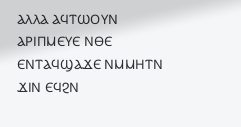ⲀⲖⲖⲀ ⲀϤⲦⲰⲞⲨⲚ ⲀⲢⲒⲠⲘⲈⲨⲈ ⲚⲐⲈ ⲈⲚⲦⲀϤϢⲀϪⲈ ⲚⲘⲘⲎⲦⲚ ϪⲒⲚ ⲈϤϨⲚ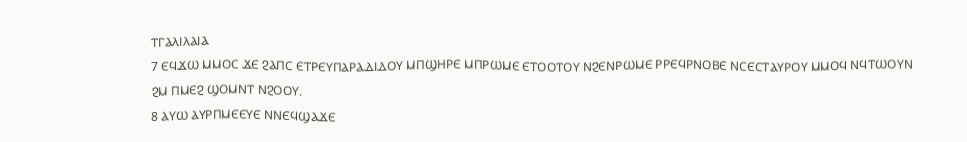ⲦⲄⲀⲖⲒⲖⲀⲒⲀ
7 ⲈϤϪⲰ ⲘⲘⲞⲤ ϪⲈ ϨⲀⲠⲤ ⲈⲦⲢⲈⲨⲠⲀⲢⲀⲆⲒⲆⲞⲨ ⲘⲠϢⲎⲢⲈ ⲘⲠⲢⲰⲘⲈ ⲈⲦⲞⲞⲦⲞⲨ ⲚϨⲈⲚⲢⲰⲘⲈ ⲢⲢⲈϤⲢⲚⲞⲂⲈ ⲚⲤⲈⲤⲦⲀⲨⲢⲞⲨ ⲘⲘⲞϤ ⲚϤⲦⲰⲞⲨⲚ ϨⲘ ⲠⲘⲈϨ ϢⲞⲘⲚⲦ ⲚϨⲞⲞⲨ.
8 ⲀⲨⲰ ⲀⲨⲢⲠⲘⲈⲈⲨⲈ ⲚⲚⲈϤϢⲀϪⲈ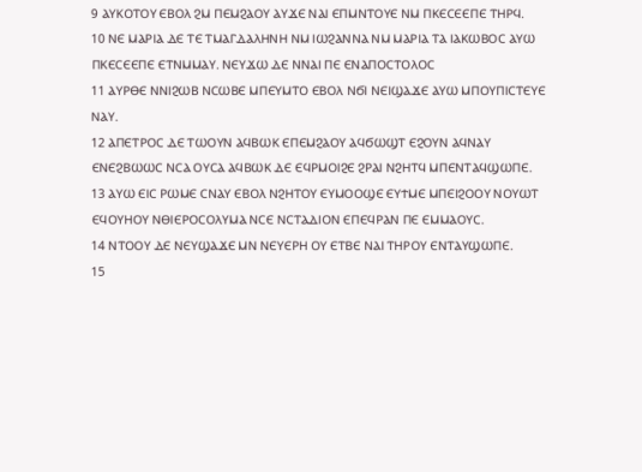9 ⲀⲨⲔⲞⲦⲞⲨ ⲈⲂⲞⲖ ϨⲘ ⲠⲈⲘϨⲀⲞⲨ ⲀⲨϪⲈ ⲚⲀⲒ ⲈⲠⲘⲚⲦⲞⲨⲈ ⲚⲘ ⲠⲔⲈⲤⲈⲈⲠⲈ ⲦⲎⲢϤ.
10 ⲚⲈ ⲘⲀⲢⲒⲀ ⲆⲈ ⲦⲈ ⲦⲘⲀⲄⲆⲀⲖⲎⲚⲎ ⲚⲘ ⲒⲰϨⲀⲚⲚⲀ ⲚⲘ ⲘⲀⲢⲒⲀ ⲦⲀ ⲒⲀⲔⲰⲂⲞⲤ ⲀⲨⲰ ⲠⲔⲈⲤⲈⲈⲠⲈ ⲈⲦⲚⲘⲘⲀⲨ. ⲚⲈⲨϪⲰ ⲆⲈ ⲚⲚⲀⲒ ⲠⲈ ⲈⲚⲀⲠⲞⲤⲦⲞⲖⲞⲤ
11 ⲀⲨⲢⲐⲈ ⲚⲚⲒϨⲰⲂ ⲚⲤⲰⲂⲈ ⲘⲠⲈⲨⲘⲦⲞ ⲈⲂⲞⲖ ⲚϬⲒ ⲚⲈⲒϢⲀϪⲈ ⲀⲨⲰ ⲘⲠⲞⲨⲠⲒⲤⲦⲈⲨⲈ ⲚⲀⲨ.
12 ⲀⲠⲈⲦⲢⲞⲤ ⲆⲈ ⲦⲰⲞⲨⲚ ⲀϤⲂⲰⲔ ⲈⲠⲈⲘϨⲀⲞⲨ ⲀϤϬⲰϢⲦ ⲈϨⲞⲨⲚ ⲀϤⲚⲀⲨ ⲈⲚⲈϨⲂⲰⲰⲤ ⲚⲤⲀ ⲞⲨⲤⲀ ⲀϤⲂⲰⲔ ⲆⲈ ⲈϤⲢⲘⲞⲒϨⲈ ϨⲢⲀⲒ ⲚϨⲎⲦϤ ⲘⲠⲈⲚⲦⲀϤϢⲰⲠⲈ.
13 ⲀⲨⲰ ⲈⲒⲤ ⲢⲰⲘⲈ ⲤⲚⲀⲨ ⲈⲂⲞⲖ ⲚϨⲎⲦⲞⲨ ⲈⲨⲘⲞⲞϢⲈ ⲈⲨϮⲘⲈ ⲘⲠⲈⲒϨⲞⲞⲨ ⲚⲞⲨⲰⲦ ⲈϤⲞⲨⲎⲞⲨ ⲚⲐⲒⲈⲢⲞⲤⲞⲖⲨⲘⲀ ⲚⲤⲈ ⲚⲤⲦⲀⲆⲒⲞⲚ ⲈⲠⲈϤⲢⲀⲚ ⲠⲈ ⲈⲘⲘⲀⲞⲨⲤ.
14 ⲚⲦⲞⲞⲨ ⲆⲈ ⲚⲈⲨϢⲀϪⲈ ⲘⲚ ⲚⲈⲨⲈⲢⲎ ⲞⲨ ⲈⲦⲂⲈ ⲚⲀⲒ ⲦⲎⲢⲞⲨ ⲈⲚⲦⲀⲨϢⲰⲠⲈ.
15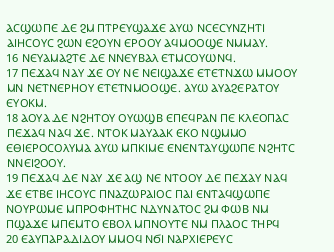ⲀⲤϢⲰⲠⲈ ⲆⲈ ϨⲘ ⲠⲦⲢⲈⲨϢⲀϪⲈ ⲀⲨⲰ ⲚⲤⲈⲤⲨⲚⲌⲎⲦⲒ ⲀⲒⲎⲤⲞⲨⲤ ϨⲰⲚ ⲈϨⲞⲨⲚ ⲈⲢⲞⲞⲨ ⲀϤⲘⲞⲞϢⲈ ⲚⲘⲘⲀⲨ.
16 ⲚⲈⲨⲀⲘⲀϨⲦⲈ ⲆⲈ ⲚⲚⲈⲨⲂⲀⲖ ⲈⲦⲘⲤⲞⲨⲰⲚϤ.
17 ⲠⲈϪⲀϤ ⲚⲀⲨ ϪⲈ ⲞⲨ ⲚⲈ ⲚⲈⲒϢⲀϪⲈ ⲈⲦⲈⲦⲚϪⲰ ⲘⲘⲞⲞⲨ ⲘⲚ ⲚⲈⲦⲚⲈⲢⲎⲞⲨ ⲈⲦⲈⲦⲚⲘⲞⲞϢⲈ. ⲀⲨⲰ ⲀⲨⲀϨⲈⲢⲀⲦⲞⲨ ⲈⲨⲞⲔⲘ.
18 ⲀⲞⲨⲀ ⲆⲈ ⲚϨⲎⲦⲞⲨ ⲞⲨⲰϢⲂ ⲈⲠⲈϤⲢⲀⲚ ⲠⲈ ⲔⲖⲈⲞⲠⲀⲤ ⲠⲈϪⲀϤ ⲚⲀϤ ϪⲈ. ⲚⲦⲞⲔ ⲘⲀⲨⲀⲀⲔ ⲈⲔⲞ ⲚϢⲘⲘⲞ ⲈⲐⲒⲈⲢⲞⲤⲞⲖⲨⲘⲀ ⲀⲨⲰ ⲘⲠⲔⲒⲘⲈ ⲈⲚⲈⲚⲦⲀⲨϢⲰⲠⲈ ⲚϨⲎⲦⲤ ⲚⲚⲈⲒϨⲞⲞⲨ.
19 ⲠⲈϪⲀϤ ⲆⲈ ⲚⲀⲨ ϪⲈ ⲀϢ ⲚⲈ ⲚⲦⲞⲞⲨ ⲆⲈ ⲠⲈϪⲀⲨ ⲚⲀϤ ϪⲈ ⲈⲦⲂⲈ ⲒⲎⲤⲞⲨⲤ ⲠⲚⲀⲌⲰⲢⲀⲒⲞⲤ ⲠⲀⲒ ⲈⲚⲦⲀϤϢⲰⲠⲈ ⲚⲞⲨⲢⲰⲘⲈ ⲘⲠⲢⲞⲪⲎⲦⲎⲤ ⲚⲆⲨⲚⲀⲦⲞⲤ ϨⲘ ⲪⲰⲂ ⲚⲘ ⲠϢⲀϪⲈ ⲘⲠⲈⲘⲦⲞ ⲈⲂⲞⲖ ⲘⲠⲚⲞⲨⲦⲈ ⲚⲘ ⲠⲖⲀⲞⲤ ⲦⲎⲢϤ
20 ⲈⲀⲨⲠⲀⲢⲀⲆⲒⲆⲞⲨ ⲘⲘⲞϤ ⲚϬⲒ ⲚⲀⲢⲬⲒⲈⲢⲈⲨⲤ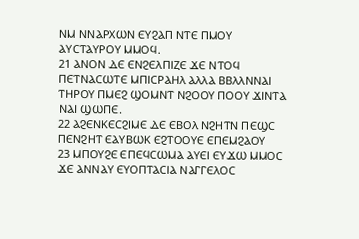ⲚⲘ ⲚⲚⲀⲢⲬⲰⲚ ⲈⲨϨⲀⲠ ⲚⲦⲈ ⲠⲘⲞⲨ ⲀⲨⲤⲦⲀⲨⲢⲞⲨ ⲘⲘⲞϤ.
21 ⲀⲚⲞⲚ ⲆⲈ ⲈⲚϨⲈⲖⲠⲒⲌⲈ ϪⲈ ⲚⲦⲞϤ ⲠⲈⲦⲚⲀⲤⲰⲦⲈ ⲘⲠⲒⲤⲢⲀⲎⲖ ⲀⲖⲖⲀ ⲂⲂⲖⲖⲚⲚⲀⲒ ⲦⲎⲢⲞⲨ ⲠⲘⲈϨ ϢⲞⲘⲚⲦ ⲚϨⲞⲞⲨ ⲠⲞⲞⲨ ϪⲒⲚⲦⲀ ⲚⲀⲒ ϢⲰⲠⲈ.
22 ⲀϨⲈⲚⲔⲈⲤϨⲒⲘⲈ ⲆⲈ ⲈⲂⲞⲖ ⲚϨⲎⲦⲚ ⲠⲈϢⲤ ⲠⲈⲚϨⲎⲦ ⲈⲀⲨⲂⲰⲔ ⲈϨⲦⲞⲞⲨⲈ ⲈⲠⲈⲘϨⲀⲞⲨ
23 ⲘⲠⲞⲨϨⲈ ⲈⲠⲈϤⲤⲰⲘⲀ ⲀⲨⲈⲒ ⲈⲨϪⲰ ⲘⲘⲞⲤ ϪⲈ ⲀⲚⲚⲀⲨ ⲈⲨⲞⲠⲦⲀⲤⲒⲀ ⲚⲀⲄⲄⲈⲖⲞⲤ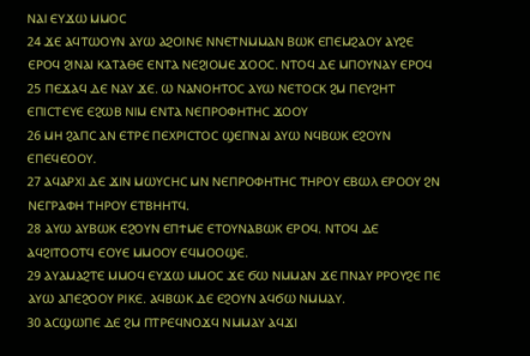ⲚⲀⲒ ⲈⲨϪⲰ ⲘⲘⲞⲤ
24 ϪⲈ ⲀϤⲦⲰⲞⲨⲚ ⲀⲨⲰ ⲀϨⲞⲒⲚⲈ ⲚⲚⲈⲦⲚⲘⲘⲀⲚ ⲂⲰⲔ ⲈⲠⲈⲘϨⲀⲞⲨ ⲀⲨϨⲈ ⲈⲢⲞϤ ϨⲒⲚⲀⲒ ⲔⲀⲦⲀⲐⲈ ⲈⲚⲦⲀ ⲚⲈϨⲒⲞⲘⲈ ϪⲞⲞⲤ. ⲚⲦⲞϤ ⲆⲈ ⲘⲠⲞⲨⲚⲀⲨ ⲈⲢⲞϤ
25 ⲠⲈϪⲀϤ ⲆⲈ ⲚⲀⲨ ϪⲈ. Ⲱ ⲚⲀⲚⲞⲎⲦⲞⲤ ⲀⲨⲰ ⲚⲈⲦⲞⲤⲔ ϨⲘ ⲠⲈⲨϨⲎⲦ ⲈⲠⲒⲤⲦⲈⲨⲈ ⲈϨⲰⲂ ⲚⲒⲘ ⲈⲚⲦⲀ ⲚⲈⲠⲢⲞⲪⲎⲦⲎⲤ ϪⲞⲞⲨ
26 ⲘⲎ ϨⲀⲠⲤ ⲀⲚ ⲈⲦⲢⲈ ⲠⲈⲬⲢⲒⲤⲦⲞⲤ ϢⲈⲠⲚⲀⲒ ⲀⲨⲰ ⲚϤⲂⲰⲔ ⲈϨⲞⲨⲚ ⲈⲠⲈϤⲈⲞⲞⲨ.
27 ⲀϤⲀⲢⲬⲒ ⲆⲈ ϪⲒⲚ ⲘⲰⲨⲤⲎⲤ ⲘⲚ ⲚⲈⲠⲢⲞⲪⲎⲦⲎⲤ ⲦⲎⲢⲞⲨ ⲈⲂⲰⲖ ⲈⲢⲞⲞⲨ ϨⲚ ⲚⲈⲄⲢⲀⲪⲎ ⲦⲎⲢⲞⲨ ⲈⲦⲂⲎⲎⲦϤ.
28 ⲀⲨⲰ ⲀⲨⲂⲰⲔ ⲈϨⲞⲨⲚ ⲈⲠϮⲘⲈ ⲈⲦⲞⲨⲚⲀⲂⲰⲔ ⲈⲢⲞϤ. ⲚⲦⲞϤ ⲆⲈ ⲀϤϨⲒⲦⲞⲞⲦϤ ⲈⲞⲨⲈ ⲘⲘⲞⲞⲨ ⲈϤⲘⲞⲞϢⲈ.
29 ⲀⲨⲀⲘⲀϨⲦⲈ ⲘⲘⲞϤ ⲈⲨϪⲰ ⲘⲘⲞⲤ ϪⲈ ϬⲰ ⲚⲘⲘⲀⲚ ϪⲈ ⲠⲚⲀⲨ ⲢⲢⲞⲨϨⲈ ⲠⲈ ⲀⲨⲰ ⲀⲠⲈϨⲞⲞⲨ ⲢⲒⲔⲈ. ⲀϤⲂⲰⲔ ⲆⲈ ⲈϨⲞⲨⲚ ⲀϤϬⲰ ⲚⲘⲘⲀⲨ.
30 ⲀⲤϢⲰⲠⲈ ⲆⲈ ϨⲘ ⲠⲦⲢⲈϤⲚⲞϪϤ ⲚⲘⲘⲀⲨ ⲀϤϪⲒ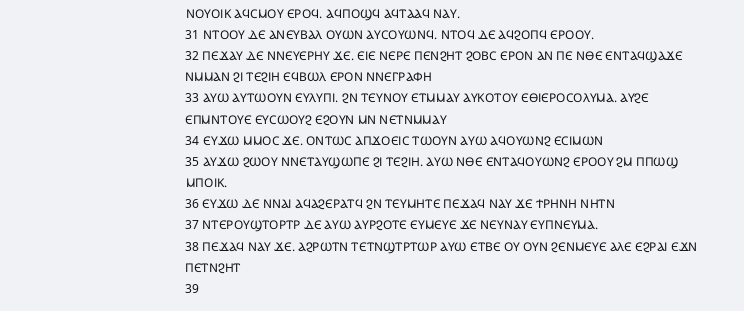ⲚⲞⲨⲞⲒⲔ ⲀϤⲤⲘⲞⲨ ⲈⲢⲞϤ. ⲀϤⲠⲞϢϤ ⲀϤⲦⲀⲀϤ ⲚⲀⲨ.
31 ⲚⲦⲞⲞⲨ ⲆⲈ ⲀⲚⲈⲨⲂⲀⲖ ⲞⲨⲰⲚ ⲀⲨⲤⲞⲨⲰⲚϤ. ⲚⲦⲞϤ ⲆⲈ ⲀϤϨⲞⲠϤ ⲈⲢⲞⲞⲨ.
32 ⲠⲈϪⲀⲨ ⲆⲈ ⲚⲚⲈⲨⲈⲢⲎⲨ ϪⲈ. ⲈⲒⲈ ⲚⲈⲢⲈ ⲠⲈⲚϨⲎⲦ ϨⲞⲂⲤ ⲈⲢⲞⲚ ⲀⲚ ⲠⲈ ⲚⲐⲈ ⲈⲚⲦⲀϤϢⲀϪⲈ ⲚⲘⲘⲀⲚ ϨⲒ ⲦⲈϨⲒⲎ ⲈϤⲂⲰⲖ ⲈⲢⲞⲚ ⲚⲚⲈⲄⲢⲀⲪⲎ
33 ⲀⲨⲰ ⲀⲨⲦⲰⲞⲨⲚ ⲈⲨⲖⲨⲠⲒ. ϨⲚ ⲦⲈⲨⲚⲞⲨ ⲈⲦⲘⲘⲀⲨ ⲀⲨⲔⲞⲦⲞⲨ ⲈⲐⲒⲈⲢⲞⲤⲞⲖⲨⲘⲀ. ⲀⲨϨⲈ ⲈⲠⲘⲚⲦⲞⲨⲈ ⲈⲨⲤⲰⲞⲨϨ ⲈϨⲞⲨⲚ ⲘⲚ ⲚⲈⲦⲚⲘⲘⲀⲨ
34 ⲈⲨϪⲰ ⲘⲘⲞⲤ ϪⲈ. ⲞⲚⲦⲰⲤ ⲀⲠϪⲞⲈⲒⲤ ⲦⲰⲞⲨⲚ ⲀⲨⲰ ⲀϤⲞⲨⲰⲚϨ ⲈⲤⲒⲘⲰⲚ
35 ⲀⲨϪⲰ ϨⲰⲞⲨ ⲚⲚⲈⲦⲀⲨϢⲰⲠⲈ ϨⲒ ⲦⲈϨⲒⲎ. ⲀⲨⲰ ⲚⲐⲈ ⲈⲚⲦⲀϤⲞⲨⲰⲚϨ ⲈⲢⲞⲞⲨ ϨⲘ ⲠⲠⲰϢ ⲘⲠⲞⲒⲔ.
36 ⲈⲨϪⲰ ⲆⲈ ⲚⲚⲀⲒ ⲀϤⲀϨⲈⲢⲀⲦϤ ϨⲚ ⲦⲈⲨⲘⲎⲦⲈ ⲠⲈϪⲀϤ ⲚⲀⲨ ϪⲈ ϮⲢⲎⲚⲎ ⲚⲎⲦⲚ
37 ⲚⲦⲈⲢⲞⲨϢⲦⲞⲢⲦⲢ ⲆⲈ ⲀⲨⲰ ⲀⲨⲢϨⲞⲦⲈ ⲈⲨⲘⲈⲨⲈ ϪⲈ ⲚⲈⲨⲚⲀⲨ ⲈⲨⲠⲚⲈⲨⲘⲀ.
38 ⲠⲈϪⲀϤ ⲚⲀⲨ ϪⲈ. ⲀϨⲢⲰⲦⲚ ⲦⲈⲦⲚϢⲦⲢⲦⲰⲢ ⲀⲨⲰ ⲈⲦⲂⲈ ⲞⲨ ⲞⲨⲚ ϨⲈⲚⲘⲈⲨⲈ ⲀⲖⲈ ⲈϨⲢⲀⲒ ⲈϪⲚ ⲠⲈⲦⲚϨⲎⲦ
39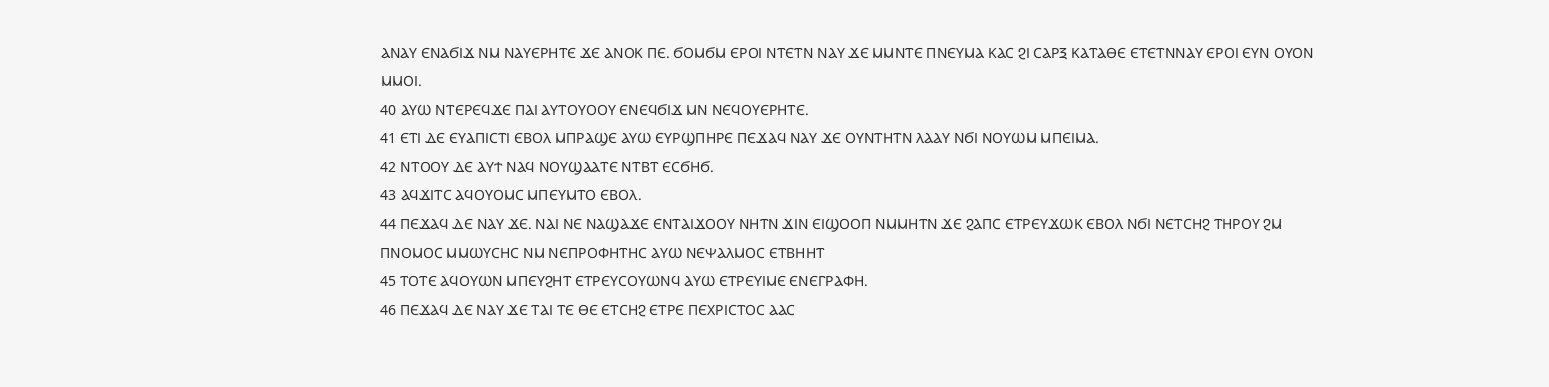ⲀⲚⲀⲨ ⲈⲚⲀϬⲒϪ ⲚⲘ ⲚⲀⲨⲈⲢⲎⲦⲈ ϪⲈ ⲀⲚⲞⲔ ⲠⲈ. ϬⲞⲘϬⲘ ⲈⲢⲞⲒ ⲚⲦⲈⲦⲚ ⲚⲀⲨ ϪⲈ ⲘⲘⲚⲦⲈ ⲠⲚⲈⲨⲘⲀ ⲔⲀⲤ ϨⲒ ⲤⲀⲢⲜ ⲔⲀⲦⲀⲐⲈ ⲈⲦⲈⲦⲚⲚⲀⲨ ⲈⲢⲞⲒ ⲈⲨⲚ ⲞⲨⲞⲚ ⲘⲘⲞⲒ.
40 ⲀⲨⲰ ⲚⲦⲈⲢⲈϤϪⲈ ⲠⲀⲒ ⲀⲨⲦⲞⲨⲞⲞⲨ ⲈⲚⲈϤϬⲒϪ ⲘⲚ ⲚⲈϤⲞⲨⲈⲢⲎⲦⲈ.
41 ⲈⲦⲒ ⲆⲈ ⲈⲨⲀⲠⲒⲤⲦⲒ ⲈⲂⲞⲖ ⲘⲠⲢⲀϢⲈ ⲀⲨⲰ ⲈⲨⲢϢⲠⲎⲢⲈ ⲠⲈϪⲀϤ ⲚⲀⲨ ϪⲈ ⲞⲨⲚⲦⲎⲦⲚ ⲖⲀⲀⲨ ⲚϬⲒ ⲚⲞⲨⲰⲘ ⲘⲠⲈⲒⲘⲀ.
42 ⲚⲦⲞⲞⲨ ⲆⲈ ⲀⲨϮ ⲚⲀϤ ⲚⲞⲨϢⲀⲀⲦⲈ ⲚⲦⲂⲦ ⲈⲤϬⲎϬ.
43 ⲀϤϪⲒⲦⲤ ⲀϤⲞⲨⲞⲘⲤ ⲘⲠⲈⲨⲘⲦⲞ ⲈⲂⲞⲖ.
44 ⲠⲈϪⲀϤ ⲆⲈ ⲚⲀⲨ ϪⲈ. ⲚⲀⲒ ⲚⲈ ⲚⲀϢⲀϪⲈ ⲈⲚⲦⲀⲒϪⲞⲞⲨ ⲚⲎⲦⲚ ϪⲒⲚ ⲈⲒϢⲞⲞⲠ ⲚⲘⲘⲎⲦⲚ ϪⲈ ϨⲀⲠⲤ ⲈⲦⲢⲈⲨϪⲰⲔ ⲈⲂⲞⲖ ⲚϬⲒ ⲚⲈⲦⲤⲎϨ ⲦⲎⲢⲞⲨ ϨⲘ ⲠⲚⲞⲘⲞⲤ ⲘⲘⲰⲨⲤⲎⲤ ⲚⲘ ⲚⲈⲠⲢⲞⲪⲎⲦⲎⲤ ⲀⲨⲰ ⲚⲈⲮⲀⲖⲘⲞⲤ ⲈⲦⲂⲎⲎⲦ
45 ⲦⲞⲦⲈ ⲀϤⲞⲨⲰⲚ ⲘⲠⲈⲨϨⲎⲦ ⲈⲦⲢⲈⲨⲤⲞⲨⲰⲚϤ ⲀⲨⲰ ⲈⲦⲢⲈⲨⲒⲘⲈ ⲈⲚⲈⲄⲢⲀⲪⲎ.
46 ⲠⲈϪⲀϤ ⲆⲈ ⲚⲀⲨ ϪⲈ ⲦⲀⲒ ⲦⲈ ⲐⲈ ⲈⲦⲤⲎϨ ⲈⲦⲢⲈ ⲠⲈⲬⲢⲒⲤⲦⲞⲤ ⲀⲀⲤ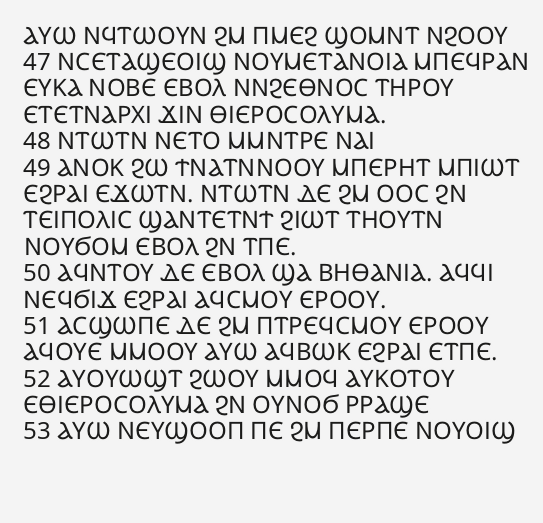ⲀⲨⲰ ⲚϤⲦⲰⲞⲨⲚ ϨⲘ ⲠⲘⲈϨ ϢⲞⲘⲚⲦ ⲚϨⲞⲞⲨ
47 ⲚⲤⲈⲦⲀϢⲈⲞⲒϢ ⲚⲞⲨⲘⲈⲦⲀⲚⲞⲒⲀ ⲘⲠⲈϤⲢⲀⲚ ⲈⲨⲔⲀ ⲚⲞⲂⲈ ⲈⲂⲞⲖ ⲚⲚϨⲈⲐⲚⲞⲤ ⲦⲎⲢⲞⲨ ⲈⲦⲈⲦⲚⲀⲢⲬⲒ ϪⲒⲚ ⲐⲒⲈⲢⲞⲤⲞⲖⲨⲘⲀ.
48 ⲚⲦⲰⲦⲚ ⲚⲈⲦⲞ ⲘⲘⲚⲦⲢⲈ ⲚⲀⲒ
49 ⲀⲚⲞⲔ ϨⲰ ϮⲚⲀⲦⲚⲚⲞⲞⲨ ⲘⲠⲈⲢⲎⲦ ⲘⲠⲒⲰⲦ ⲈϨⲢⲀⲒ ⲈϪⲰⲦⲚ. ⲚⲦⲰⲦⲚ ⲆⲈ ϨⲘ ⲞⲞⲤ ϨⲚ ⲦⲈⲒⲠⲞⲖⲒⲤ ϢⲀⲚⲦⲈⲦⲚϮ ϨⲒⲰⲦ ⲦⲎⲞⲨⲦⲚ ⲚⲞⲨϬⲞⲘ ⲈⲂⲞⲖ ϨⲚ ⲦⲠⲈ.
50 ⲀϤⲚⲦⲞⲨ ⲆⲈ ⲈⲂⲞⲖ ϢⲀ ⲂⲎⲐⲀⲚⲒⲀ. ⲀϤϤⲒ ⲚⲈϤϬⲒϪ ⲈϨⲢⲀⲒ ⲀϤⲤⲘⲞⲨ ⲈⲢⲞⲞⲨ.
51 ⲀⲤϢⲰⲠⲈ ⲆⲈ ϨⲘ ⲠⲦⲢⲈϤⲤⲘⲞⲨ ⲈⲢⲞⲞⲨ ⲀϤⲞⲨⲈ ⲘⲘⲞⲞⲨ ⲀⲨⲰ ⲀϤⲂⲰⲔ ⲈϨⲢⲀⲒ ⲈⲦⲠⲈ.
52 ⲀⲨⲞⲨⲰϢⲦ ϨⲰⲞⲨ ⲘⲘⲞϤ ⲀⲨⲔⲞⲦⲞⲨ ⲈⲐⲒⲈⲢⲞⲤⲞⲖⲨⲘⲀ ϨⲚ ⲞⲨⲚⲞϬ ⲢⲢⲀϢⲈ
53 ⲀⲨⲰ ⲚⲈⲨϢⲞⲞⲠ ⲠⲈ ϨⲘ ⲠⲈⲢⲠⲈ ⲚⲞⲨⲞⲒϢ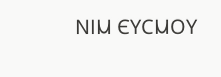ⲚⲒⲘ ⲈⲨⲤⲘⲞⲨ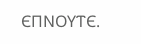ⲈⲠⲚⲞⲨⲦⲈ.